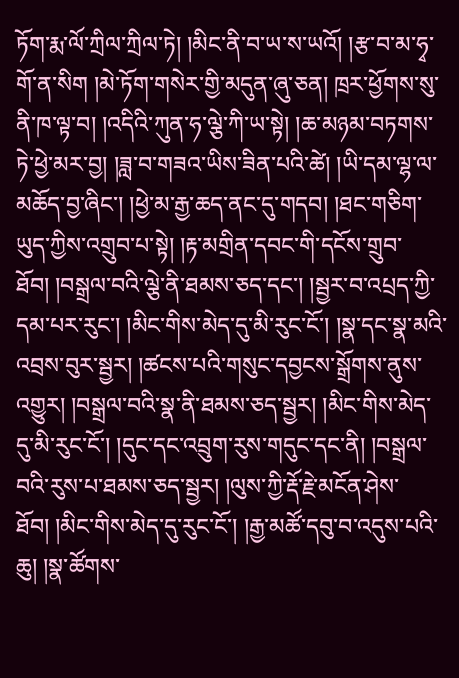ཏོག་རྨ་ལོ་ཀྲིལ་ཀྲིལ་ཏེ། །མིང་ནི་བ་ཡ་ས་ཡའོ། །རྩ་བ་མ་ཧྭ་གོ་ན་སིག །མེ་ཏོག་གསེར་གྱི་མདུན་ཞུ་ཅན། ཁྲར་ཕྱོགས་སུ་ནི་ཁ་ལྟ་བ། །འདིའི་ཀུན་ཧ་ལྕེ་ཀི་ཡ་སྟེ། །ཆ་མཉམ་བཏགས་ཏེ་ཕྱེ་མར་བྱ། །ཟླ་བ་གཟའ་ཡིས་ཟིན་པའི་ཚེ། །ཡི་དམ་ལྷ་ལ་མཆོད་བྱ་ཞིང་། །ཕྱེ་མ་རྒྱ་ཆད་ནང་དུ་གདབ། །ཐང་གཅིག་ཡུད་ཀྱིས་འགྲུབ་པ་སྟེ། །རྟ་མགྲིན་དབང་གི་དངོས་གྲུབ་ཐོབ། །བསྒྲལ་བའི་ལྕེ་ནི་ཐམས་ཅད་དང་། །སྦྱར་བ་འཔྲད་ཀྱི་དམ་པར་རུང་། །མིང་གིས་མེད་དུ་མི་རུང་ངོ་། །སྣ་དང་སྣ་མའི་འབྲས་བུར་སྦྱར། །ཚངས་པའི་གསུང་དབྱངས་སྒྲོགས་ནུས་འགྱུར། །བསྒྲལ་བའི་སྣ་ནི་ཐམས་ཅད་སྦྱར། །མིང་གིས་མེད་དུ་མི་རུང་ངོ་། །དུང་དང་འབྲུག་རུས་གདུང་དང་ནི། །བསྒྲལ་བའི་རུས་པ་ཐམས་ཅད་སྦྱར། །ལུས་ཀྱི་རྡོ་རྗེ་མངོན་ཤེས་ཐོབ། །མིང་གིས་མེད་དུ་རུང་ངོ་། །རྒྱ་མཚོ་དབུ་བ་འདུས་པའི་ཆུ། །སྣ་ཚོགས་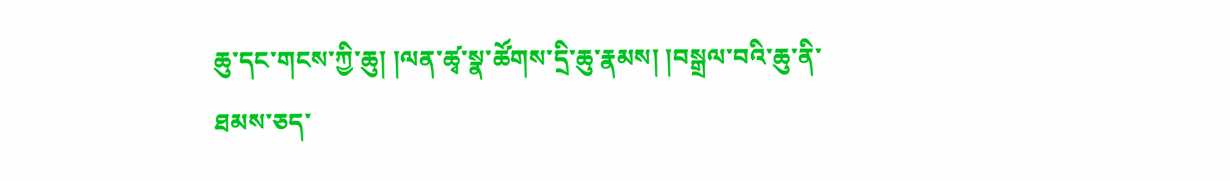ཆུ་དང་གངས་ཀྱི་ཆུ། །ལན་ཚྭ་སྣ་ཚོགས་དྲི་ཆུ་རྣམས། །བསྒྲལ་བའི་ཆུ་ནི་ཐམས་ཅད་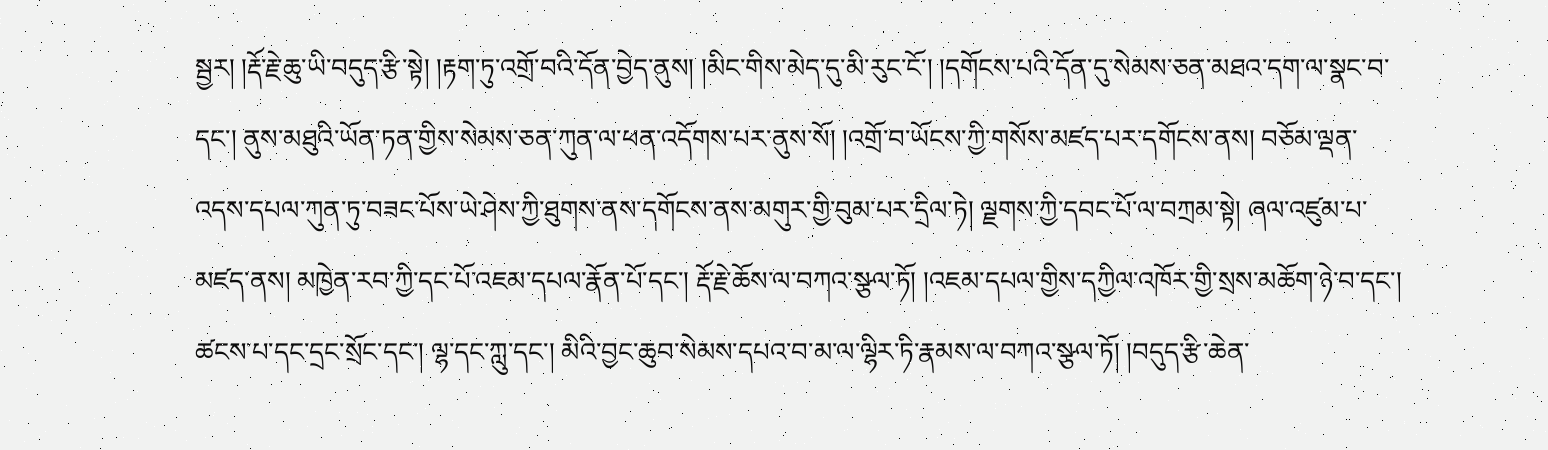སྦྱར། །རྡོ་རྗེ་ཆུ་ཡི་བདུད་རྩི་སྟེ། །རྟག་ཏུ་འགྲོ་བའི་དོན་བྱེད་ནུས། །མིང་གིས་མེད་དུ་མི་རུང་ངོ་། །དགོངས་པའི་དོན་དུ་སེམས་ཅན་མཐའ་དག་ལ་སྣང་བ་དང་། ནུས་མཐུའི་ཡོན་ཏན་གྱིས་སེམས་ཅན་ཀུན་ལ་ཕན་འདོགས་པར་ནུས་སོ། །འགྲོ་བ་ཡོངས་ཀྱི་གསོས་མཛད་པར་དགོངས་ནས། བཅོམ་ལྡན་འདས་དཔལ་ཀུན་ཏུ་བཟང་པོས་ཡེ་ཤེས་ཀྱི་ཐུགས་ནས་དགོངས་ནས་མགུར་གྱི་བུམ་པར་དྲིལ་ཏེ། ལྗགས་ཀྱི་དབང་པོ་ལ་བཀྲམ་སྟེ། ཞལ་འཛུམ་པ་མཛད་ནས། མཁྱེན་རབ་ཀྱི་དང་པོ་འཇམ་དཔལ་རྣོན་པོ་དང་། རྡོ་རྗེ་ཆོས་ལ་བཀའ་སྩལ་ཏོ། །འཇམ་དཔལ་གྱིས་དཀྱིལ་འཁོར་གྱི་སྲས་མཆོག་ཉེ་བ་དང་། ཚངས་པ་དང་དྲང་སྲོང་དང་། ལྷ་དང་ཀླུ་དང་། མིའི་བྱང་ཆུབ་སེམས་དཔའ་བ་མ་ལ་ལྷིར་ཏི་རྣམས་ལ་བཀའ་སྩལ་ཏོ། །བདུད་རྩི་ཆེན་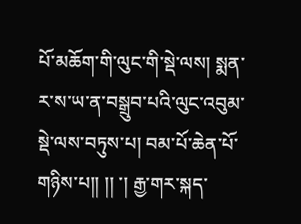པོ་མཆོག་གི་ལུང་གི་སྡེ་ལས། སྨན་ར་ས་ཡ་ན་བསྒྲུབ་པའི་ལུང་འབུམ་སྡེ་ལས་བཏུས་པ། བམ་པོ་ཆེན་པོ་གཉིས་པ།། །། ་། རྒྱ་གར་སྐད་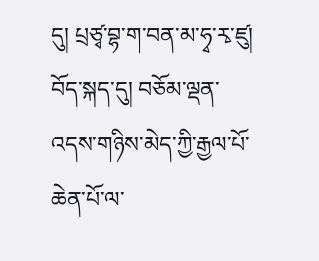དུ། པྲཙྭ་བྷ་ག་བན་མ་ཧྭ་རྭ་ཛུ། བོད་སྐད་དུ། བཅོམ་ལྡན་འདས་གཉིས་མེད་ཀྱི་རྒྱལ་པོ་ཆེན་པོ་ལ་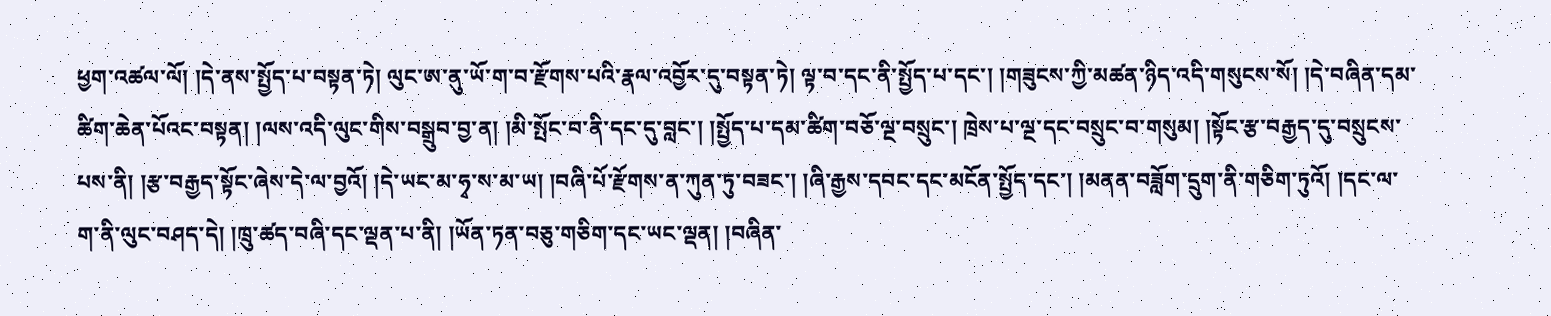ཕྱག་འཚལ་ལོ། །དེ་ནས་སྤྱོད་པ་བསྟན་ཏེ། ལུང་ཨ་ནུ་ཡོ་ག་བ་རྫོགས་པའི་རྣལ་འབྱོར་དུ་བསྟན་ཏེ། ལྟ་བ་དང་ནི་སྤྱོད་པ་དང་། །གཟུངས་ཀྱི་མཚན་ཉིད་འདི་གསུངས་སོ། །དེ་བཞིན་དམ་ཚིག་ཆེན་པོའང་བསྟན། །ལས་འདི་ལུང་གིས་བསྒྲུབ་བྱ་ན། །མི་སྤོང་བ་ནི་དང་དུ་བླང་། །སྤྱོད་པ་དམ་ཚིག་བཅོ་ལྔ་བསྲུང་། ཁྲེས་པ་ལྔ་དང་བསྲུང་བ་གསུམ། །སྟོང་རྩ་བརྒྱད་དུ་བསྲུངས་པས་ནི། །རྩ་བརྒྱད་སྟོང་ཞེས་དེ་ལ་བྱའོ། །དེ་ཡང་མ་ཧྭ་ས་མ་ཡ། །བཞི་པོ་རྫོགས་ན་ཀུན་ཏུ་བཟང་། །ཞི་རྒྱས་དབང་དང་མངོན་སྤྱོད་དང་། །མནན་བཟློག་དྲུག་ནི་གཅིག་ཏུའོ། །དང་ལ་ག་ནི་ལུང་བཤད་དེ། །ཁྲུ་ཚད་བཞི་དང་ལྡན་པ་ནི། །ཡོན་ཏན་བཅུ་གཅིག་དང་ཡང་ལྡན། །བཞིན་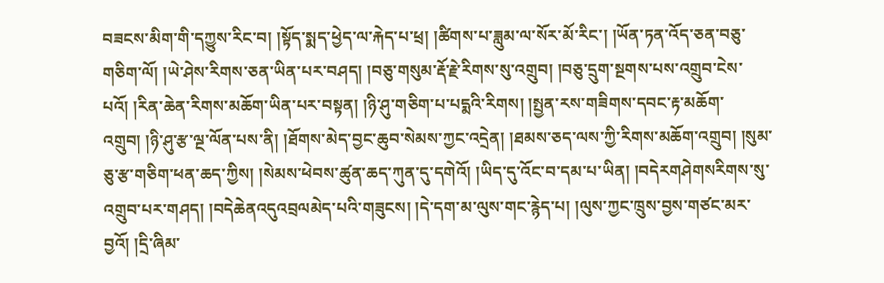བཟངས་མིག་གི་དཀྱུས་རིང་བ། །སྟོད་སྨད་ཕྱེད་ལ་རྐེད་པ་ཕྲ། །ཚིགས་པ་ཟླུམ་ལ་སོར་མོ་རིང་། །ཡོན་ཏན་འོད་ཅན་བཅུ་གཅིག་ལོ། །ཡེ་ཤེས་རིགས་ཅན་ཡིན་པར་བཤད། །བཅུ་གསུམ་རྡོ་རྗེ་རིགས་སུ་འགྲུབ། །བཅུ་དྲུག་སྔགས་པས་འགྲུབ་ངེས་པའོ། །རིན་ཆེན་རིགས་མཆོག་ཡིན་པར་བསྟན། །ཉི་ཤུ་གཅིག་པ་པདྨའི་རིགས། །སྤྱན་རས་གཟིགས་དབང་རྟ་མཆོག་འགྲུབ། །ཉི་ཤུ་རྩ་ལྔ་ལོན་པས་ནི། །ཐོགས་མེད་བྱང་ཆུབ་སེམས་ཀྱང་འདྲེན། །ཐམས་ཅད་ལས་ཀྱི་རིགས་མཆོག་འགྲུབ། །སུམ་ཅུ་རྩ་གཅིག་ཕན་ཆད་ཀྱིས། །སེམས་ཕེབས་ཚུན་ཆད་ཀུན་དུ་དགེའོ། །ཡིད་དུ་འོང་བ་དམ་པ་ཡིན། །བདེརགཤེགསརིགས་སུ་འགྲུབ་པར་གཤད། །བདེཆེནའདུའབྲལམེད་པའི་གཟུངས། །དེ་དག་མ་ལུས་གང་རྙེད་པ། །ལུས་ཀྱང་ཁྲུས་བྱས་གཙང་མར་བྱའོ། །དྲི་ཞིམ་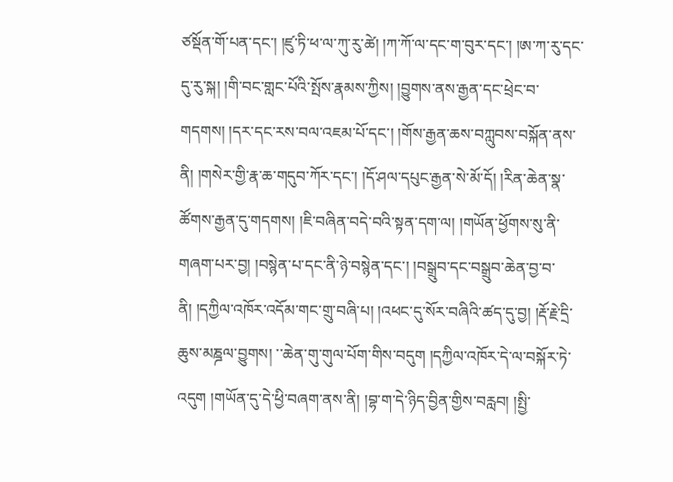ཙསྡོན་གོ་པན་དང་། །ཛུ་ཏི་ཕ་ལ་ཀུ་རུ་ཚེ། །ཀ་ཀོ་ལ་དང་ག་བུར་དང་། །ཨ་ཀ་རུ་དང་དུ་རུ་སྐ། །གི་བང་གླང་པོའི་སྤོས་རྣམས་ཀྱིས། །བྱུགས་ནས་རྒྱན་དང་ཕྲེང་བ་གདགས། །དར་དང་རས་བལ་འཇམ་པོ་དང་། །གོས་རྒྱན་ཆས་བཀླུབས་བསྐོན་ནས་ནི། །གསེར་གྱི་རྣ་ཆ་གདུབ་ཀོར་དང་། །དོ་ཤལ་དཔུང་རྒྱན་སེ་མོ་དོ། །རིན་ཆེན་སྣ་ཚོགས་རྒྱན་དུ་གདགས། །ཇི་བཞིན་བདེ་བའི་སྟན་དག་ལ། །གཡོན་ཕྱོགས་སུ་ནི་གཞག་པར་བྱ། །བསྙེན་པ་དང་ནི་ཉེ་བསྙེན་དང་། །བསྒྲུབ་དང་བསྒྲུབ་ཆེན་བྱ་བ་ནི། །དཀྱིལ་འཁོར་འདོམ་གང་གྲུ་བཞི་པ། །འཕང་དུ་སོར་བཞིའི་ཚད་དུ་བྱ། །རྡོ་རྗེ་དྲི་ཆུས་མཎྜལ་བྱུགས། ་་ཆེན་གུ་གུལ་པོག་གིས་བདུག །དཀྱིལ་འཁོར་དེ་ལ་བསྐོར་ཏེ་འདུག །གཡོན་དུ་དེ་ཕྱི་བཞག་ནས་ནི། །བྷ་ག་དེ་ཉིད་བྱིན་གྱིས་བརླབ། །སྤྱི་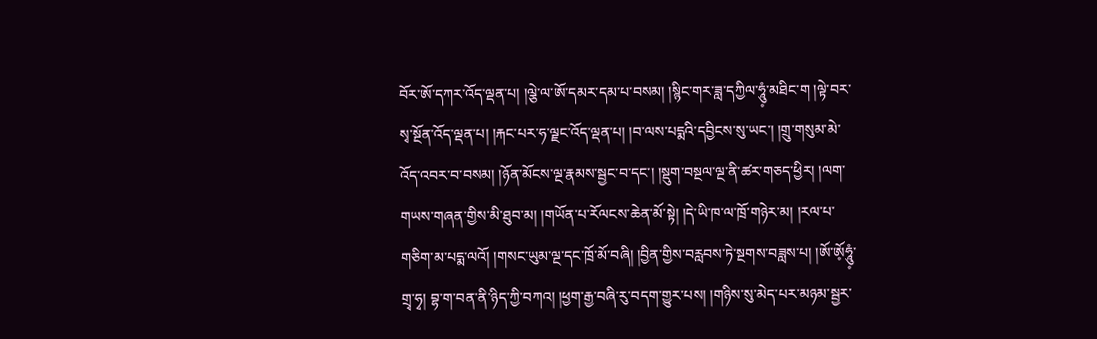བོར་ཨོ་དཀར་འོད་ལྡན་པ། །ལྕེ་ལ་ཨོ་དམར་དམ་པ་བསམ། །སྙིང་གར་ཟླ་དཀྱིལ་ཧཱུཾ༷་མཐིང་ག །ལྟེ་བར་སྭ་སྔོན་འོད་ལྡན་པ། །རྐང་པར་ཧ་ལྗང་འོད་ལྡན་པ། །བ་ལས་པདྨའི་དབྱིངས་སུ་ཡང་། །གྲུ་གསུམ་མེ་འོད་འབར་བ་བསམ། །ཉོན་མོངས་ལྔ་རྣམས་སྦྱང་བ་དང་། །སྡུག་བསྔལ་ལྔ་ནི་ཚར་གཅད་ཕྱིར། །ལག་གཡས་གཞན་གྱིས་མི་ཐུབ་མ། །གཡོན་པ་རོལངས་ཆེན་མོ་སྟེ། །དེ་ཡི་ཁ་ལ་ཁྲོ་གཉེར་མ། །རལ་པ་གཅིག་མ་པདྨ་ལའོ། །གསང་ཡུམ་ལྔ་དང་ཁྲོ་མོ་བཞི། །བྱིན་གྱིས་བརླབས་ཏེ་སྔགས་བཟླས་པ། །ཨོ་ཨོ༷ཧཱུཾ༷་གྲྭ་ཧྭ། བྷ་ག་བན་ནི་ཉིད་ཀྱི་བཀའ། །ཕྱག་རྒྱ་བཞི་རུ་བདག་གྱུར་པས། །གཉིས་སུ་མེད་པར་མཉམ་སྦྱར་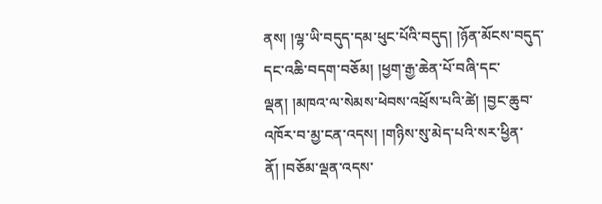ནས། །ལྷ་ཡི་བདུད་དམ་ཕུང་པོའི་བདུད། །ཉོན་མོངས་བདུད་དང་འཆི་བདག་བཅོམ། །ཕྱག་རྒྱ་ཆེན་པོ་བཞི་དང་ལྡན། །མཁའ་ལ་སེམས་ཕེབས་འཕྲོས་པའི་ཚེ། །བྱང་ཆུབ་འཁོར་བ་མྱ་ངན་འདས། །གཉིས་སུ་མེད་པའི་སར་ཕྱིན་ནོ། །བཅོམ་ལྡན་འདས་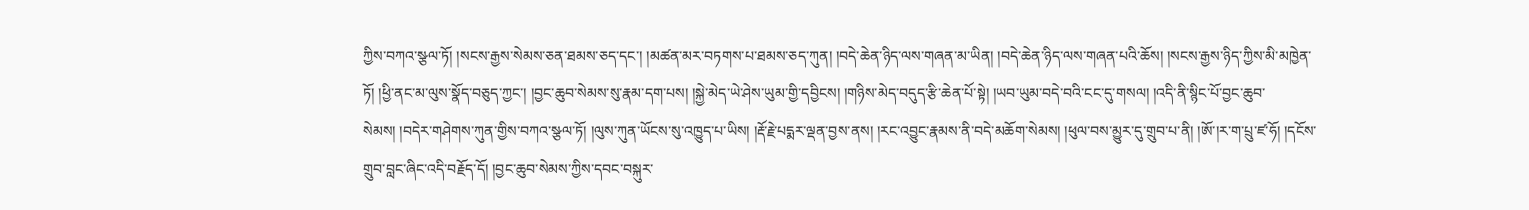ཀྱིས་བཀའ་སྩལ་ཏོ། །སངས་རྒྱས་སེམས་ཅན་ཐམས་ཅད་དང་། །མཚན་མར་བཏགས་པ་ཐམས་ཅད་ཀུན། །བདེ་ཆེན་ཉིད་ལས་གཞན་མ་ཡིན། །བདེ་ཆེན་ཉིད་ལས་གཞན་པའི་ཆོས། །སངས་རྒྱས་ཉིད་ཀྱིས་མི་མཁྱེན་ཏོ། །ཕྱི་ནང་མ་ལུས་སྣོད་བཅུད་ཀྱང་། །བྱང་ཆུབ་སེམས་སུ་རྣམ་དག་པས། །སྐྱེ་མེད་ཡེ་ཤེས་ཡུམ་གྱི་དབྱིངས། །གཉིས་མེད་བདུད་རྩི་ཆེན་པོ་སྟེ། །ཡབ་ཡུམ་བདེ་བའི་ངང་དུ་གསལ། །འདི་ནི་སྙིང་པོ་བྱང་ཆུབ་སེམས། །བདེར་གཤེགས་ཀུན་གྱིས་བཀའ་སྩལ་ཏོ། །ལུས་ཀུན་ཡོངས་སུ་འཁྱུད་པ་ཡིས། །རྡོ་རྗེ་པདྨར་ལྡན་བྱས་ནས། །རང་འབྱུང་རྣམས་ནི་བདེ་མཆོག་སེམས། །ཕུལ་བས་མྱུར་དུ་གྲུབ་པ་ནི། །ཨོ་།ར་ག་པྲུ་ཛ་ཧོ། །དངོས་གྲུབ་བླང་ཞིང་འདི་བརྗོད་དོ། །བྱང་ཆུབ་སེམས་ཀྱིས་དབང་བསྐུར་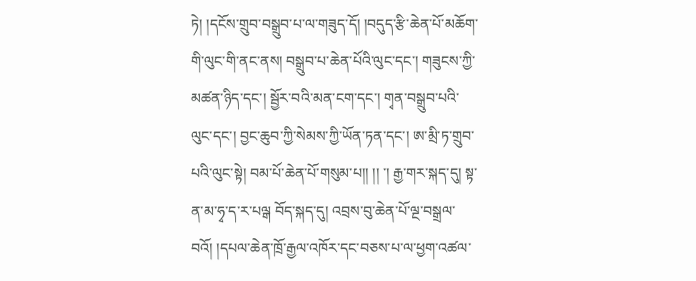ཏེ། །དངོས་གྲུབ་བསྒྲུབ་པ་ལ་གཟུད་དོ། །བདུད་རྩི་ཆེན་པོ་མཆོག་གི་ལུང་གི་ནང་ནས། བསྒྲུབ་པ་ཆེན་པོའི་ལུང་དང་། གཟུངས་ཀྱི་མཚན་ཉིད་དང་། སྦྱོར་བའི་མན་ངག་དང་། གྭན་བསྒྲུབ་པའི་ལུང་དང་། བྱང་ཆུབ་ཀྱི་སེམས་ཀྱི་ཡོན་ཏན་དང་། ཨ་མྲི་ཏ་གྲུབ་པའི་ལུང་སྟེ། བམ་པོ་ཆེན་པོ་གསུམ་པ།། །། ་། རྒྱ་གར་སྐད་དུ། སྟ་ན་མ་ཧྭ་ད་ར་པལྒ བོད་སྐད་དུ། འབྲས་བུ་ཆེན་པོ་ལྔ་བསྒྲལ་བའོ། །དཔལ་ཆེན་ཁྲོ་རྒྱལ་འཁོར་དང་བཅས་པ་ལ་ཕྱག་འཚལ་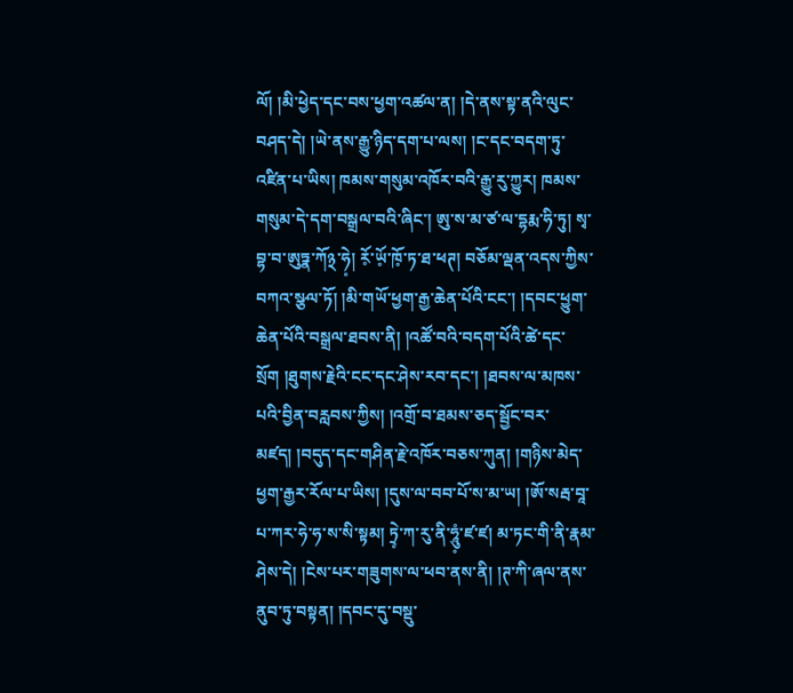ལོ། །མི་ཕྱེད་དང་བས་ཕྱག་འཚལ་ན། །དེ་ནས་སྟ་ནའི་ལུང་བཤད་དེ། །ཡེ་ནས་རྒྱུ་ཉིད་དག་པ་ལས། །ང་དང་བདག་ཏུ་འཛིན་པ་ཡིས། ཁམས་གསུམ་འཁོར་བའི་རྒྱུ་རུ་ཀྱུར། ཁམས་གསུམ་དེ་དག་བསྒྲལ་བའི་ཞིང་། ཨུ་ས་མ་ཙ་ལ་དྷརྨ་ཧི་ཏུ། སྭ་བྷ་བ་ཨུཏྣ་ཀོ྅་ཧེ༷། རོ༷་ཡོ༷་ཁོ༷་ཏ་ཐ་ཕཊ། བཅོམ་ལྡན་འདས་ཀྱིས་བཀའ་སྩལ་ཏོ། །མི་གཡོ་ཕྱག་རྒྱ་ཆེན་པོའི་ངང་། །དབང་ཕྱུག་ཆེན་པོའི་བསྒྲལ་ཐབས་ནི། །འཚོ་བའི་བདག་པོའི་ཚེ་དང་སྲོག །ཐུགས་རྗེའི་ངང་དང་ཤེས་རབ་དང་། །ཐབས་ལ་མཁས་པའི་བྱིན་བརླབས་ཀྱིས། །འགྲོ་བ་ཐམས་ཅད་སྦྱོང་བར་མཛད། །བདུད་དང་གཤིན་རྗེ་འཁོར་བཅས་ཀུན། །གཉིས་མེད་ཕྱག་རྒྱར་རོལ་པ་ཡིས། །དུས་ལ་བབ་པོ་ས་མ་ཡ། །ཨོ་སརྦ་བཱ་པ་ཀར་ཧེ་ཧ་ས་སི་སྟམ། ཏྲེ༷་ཀ་རུ་ནི་ཧཱུཾ༷་ཛ་ཛ། མ་ཏང་གི་ནི་རྣམ་ཤེས་དེ། །ངེས་པར་གཟུགས་ལ་ཕབ་ནས་ནི། །ཊ་ཀི་ཞལ་ནས་ནུབ་ཏུ་བསྟན། །དབང་དུ་བསྡུ་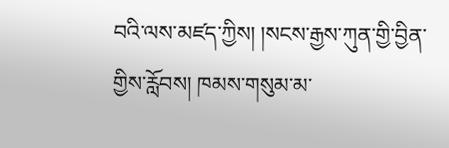བའི་ལས་མཛད་ཀྱིས། །སངས་རྒྱས་ཀུན་གྱི་བྱིན་གྱིས་རློབས། ཁམས་གསུམ་མ་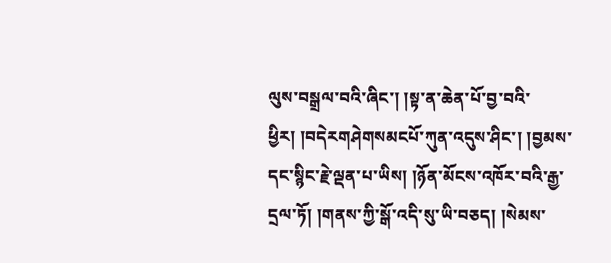ལུས་བསྒྲལ་བའི་ཞིང་། །སྟ་ན་ཆེན་པོ་བྱ་བའི་ཕྱིར། །བདེརགཤེགསམངཔོ་ཀུན་འདུས་ཤིང་། །བྱམས་དང་སྙིང་རྗེ་ལྡན་པ་ཡིས། །ཉོན་མོངས་འཁོར་བའི་རྒྱ་དྲལ་ཏོ། །གནས་ཀྱི་སྒོ་འདི་སུ་ཡི་བཅད། །སེམས་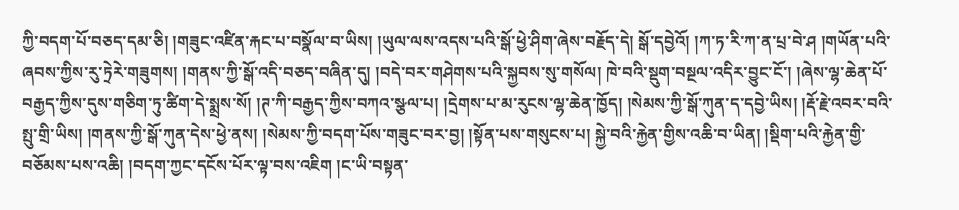ཀྱི་བདག་པོ་བཅད་དམ་ཅི། །གཟུང་འཛིན་རྐང་པ་བསྣོལ་བ་ཡིས། །ཡུལ་ལས་འདས་པའི་སྒོ་ཕྱེ་ཤིག་ཞེས་བརྗོད་དེ། སྒོ་དབྱེའོ། །ཀ་ཏ་རི་ཀ་ན་པྲ་བེ་ཤ །གཡོན་པའི་ཞབས་ཀྱིས་རུ་ཏྲེརེ་གཟུགས། །གནས་ཀྱི་སྒོ་འདི་བཅད་བཞིན་དུ། །བདེ་བར་གཤེགས་པའི་སྐྱབས་སུ་གསོལ། ཁེ་བའི་སྡུག་བསྔལ་འདིར་བྱུང་ངོ་། །ཞེས་ལྷ་ཆེན་པོ་བརྒྱད་ཀྱིས་དུས་གཅིག་ཏུ་ཚིག་དེ་སྨྲས་སོ། །ཊ་ཀི་བརྒྱད་ཀྱིས་བཀའ་སྩལ་པ། །དྲེགས་པ་མ་རུངས་ལྷ་ཆེན་ཁྱོད། །སེམས་ཀྱི་སྒོ་ཀུན་ད་དབྱེ་ཡིས། །རྡོ་རྗེ་འབར་བའི་སྤུ་གྲི་ཡིས། །གནས་ཀྱི་སྒོ་ཀུན་དེས་ཕྱེ་ནས། །སེམས་ཀྱི་བདག་པོས་གཟུང་བར་བྱ། །སྟོན་པས་གསུངས་པ། སྐྱེ་བའི་རྐྱེན་གྱིས་འཆི་བ་ཡིན། །སྡིག་པའི་རྐྱེན་གྱི་བཅོམས་པས་འཆི། །བདག་ཀྱང་དངོས་པོར་ལྟ་བས་འཇིག །ང་ཡི་བསྟན་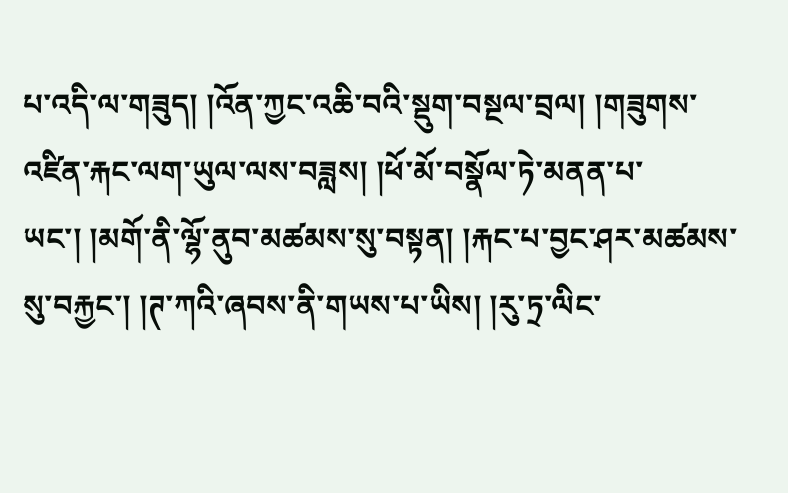པ་འདི་ལ་གཟུད། །འོན་ཀྱང་འཆི་བའི་སྡུག་བསྔལ་བྲལ། །གཟུགས་འཛིན་རྐང་ལག་ཡུལ་ལས་བཟླས། །ཕོ་མོ་བསྣོལ་ཏེ་མནན་པ་ཡང་། །མགོ་ནི་ལྷོ་ནུབ་མཚམས་སུ་བསྟན། །རྐང་པ་བྱང་ཤར་མཚམས་སུ་བརྐྱང་། །ཊ་ཀའི་ཞབས་ནི་གཡས་པ་ཡིས། །རུ་ཏྲ་ལིང་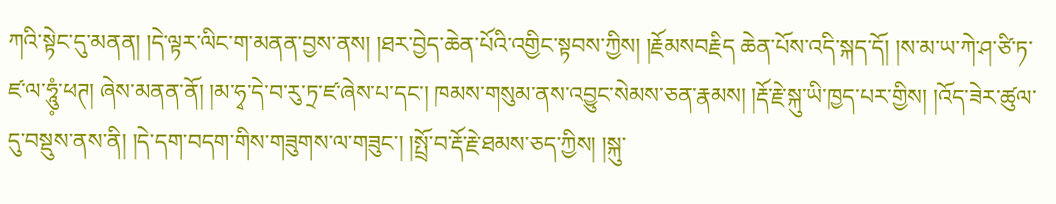ཀའི་སྟེང་དུ་མནན། །དེ་ལྟར་ལིང་ག་མནན་བྱས་ནས། །ཐར་བྱེད་ཆེན་པོའི་འགྱིང་སྟབས་ཀྱིས། །རྗོམསབརྗིད ཆེན་པོས་འདི་སྐད་དོ། །ས་མ་ཡ་ཀེ་ཤ་ཙི་ཏ་ཛ་ལ་ཧཱུཾ༷་ཕཊ། ཞེས་མནན་ནོ། །མ་ཧྭ་དེ་བ་རུ་ཏྲ་ཛ་ཞེས་པ་དང་། ཁམས་གསུམ་ནས་འབྱུང་སེམས་ཅན་རྣམས། །རྡོ་རྗེ་སྐུ་ཡི་ཁྱད་པར་གྱིས། །འོད་ཟེར་ཚུལ་དུ་བསྡུས་ནས་ནི། །དེ་དག་བདག་གིས་གཟུགས་ལ་གཟུང་། །སྤྲོ་བ་རྡོ་རྗེ་ཐམས་ཅད་ཀྱིས། །སྐུ་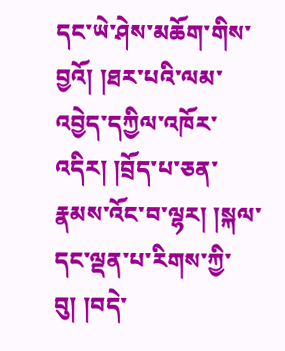དང་ཡེ་ཤེས་མཆོག་གིས་བྱའོ། །ཐར་པའི་ལམ་འབྱེད་དཀྱིལ་འཁོར་འདིར། །བྲོད་པ་ཅན་རྣམས་འོང་བ་ལྷར། །སྐལ་དང་ལྡན་པ་རིགས་ཀྱི་བུ། །བདེ་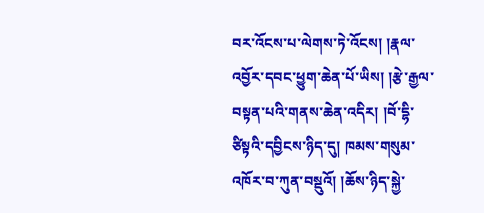བར་འོངས་པ་ལེགས་ཏེ་འོངས། །རྣལ་འབྱོར་དབང་ཕྱུག་ཆེན་པོ་ཡིས། །རྩེ་རྒྱལ་བསྟན་པའི་གནས་ཆེན་འདིར། །བོ་དྷི་ཙིསྟའི་དབྱིངས་ཉིད་དུ། ཁམས་གསུམ་འཁོར་བ་ཀུན་བསྡུའོ། །ཆོས་ཉིད་སྐྱེ་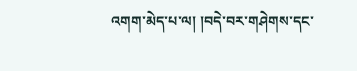འགག་མེད་པ་ལ། །བདེ་བར་གཤེགས་དང་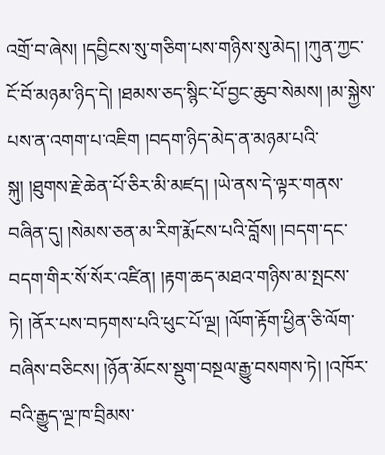འགྲོ་བ་ཞེས། །དབྱིངས་སུ་གཅིག་པས་གཉིས་སུ་མེད། །ཀུན་ཀྱང་ངོ་བོ་མཉམ་ཉིད་དེ། །ཐམས་ཅད་སྙིང་པོ་བྱང་ཆུབ་སེམས། །མ་སྐྱེས་པས་ན་འགག་པ་འཇིག །བདག་ཉིད་མེད་ན་མཉམ་པའི་སྐུ། །ཐུགས་རྗེ་ཆེན་པོ་ཅིར་མི་མཛད། །ཡེ་ནས་དེ་ལྟར་གནས་བཞིན་དུ། །སེམས་ཅན་མ་རིག་རྨོངས་པའི་བློས། །བདག་དང་བདག་གིར་སོ་སོར་འཛིན། །རྟག་ཆད་མཐའ་གཉིས་མ་སྤངས་ཏེ། །ནོར་པས་བཏགས་པའི་ཕུང་པོ་ལྔ། །ལོག་རྟོག་ཕྱིན་ཅི་ལོག་བཞིས་བཅིངས། །ཉོན་མོངས་སྡུག་བསྔལ་རྒྱུ་བསགས་ཏེ། །འཁོར་བའི་རྒྱུད་ལྔ་ཁ་བྲིམས་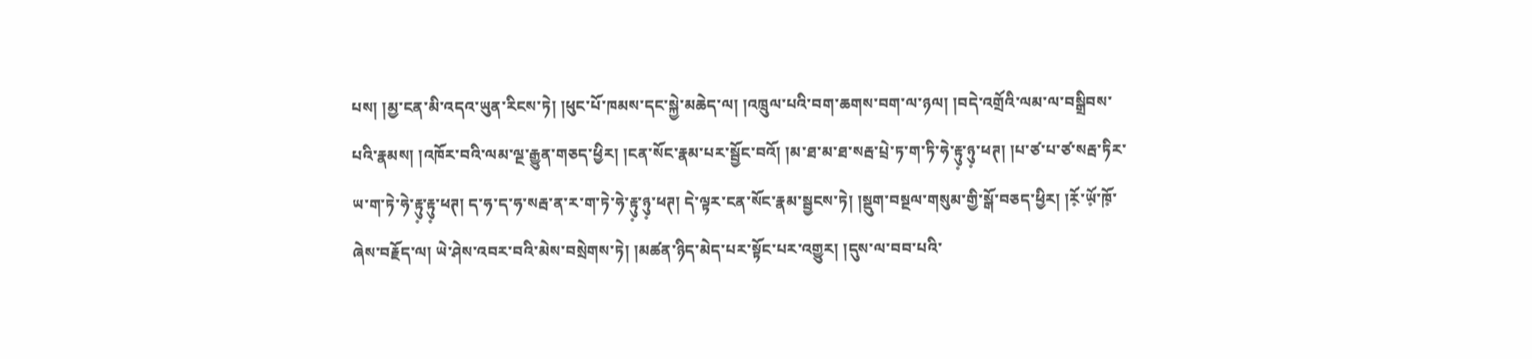པས། །མྱ་ངན་མི་འདའ་ཡུན་རིངས་ཏེ། །ཕུང་པོ་ཁམས་དང་སྐྱེ་མཆེད་ལ། །འཁྲུལ་པའི་བག་ཆགས་བག་ལ་ཉལ། །བདེ་འགྲོའི་ལམ་ལ་བསྒྲིབས་པའི་རྣམས། །འཁོར་བའི་ལམ་ལྔ་རྒྱུན་གཅད་ཕྱིར། །ངན་སོང་རྣམ་པར་སྦྱོང་བའོ། །མ་ཐ་མ་ཐ་སརྦ་པྲེ་ཏ་ག་ཏི་ཧེ་རྟུ༷་ཉུ༷་ཕཊ། །པ་ཙ་པ་ཙ་སརྦ་ཏིར་ཡ་ག་ཏེ་ཧེ་རྟུ༷་རྟུ༷་ཕཊ། ད་ཧ་ད་ཧ་སརྦ་ན་ར་ག་ཏེ་ཧེ་རྟུ༷་ཉུ༷་ཕཊ། དེ་ལྟར་ངན་སོང་རྣམ་སྦྱངས་ཏེ། །སྡུག་བསྔལ་གསུམ་གྱི་སྒོ་བཅད་ཕྱིར། །རོ༷་ཡོ༷་ཁོ༷་ཞེས་བརྗོད་ལ། ཡེ་ཤེས་འབར་བའི་མེས་བསྲེགས་ཏེ། །མཚན་ཉིད་མེད་པར་སྟོང་པར་འགྱུར། །དུས་ལ་བབ་པའི་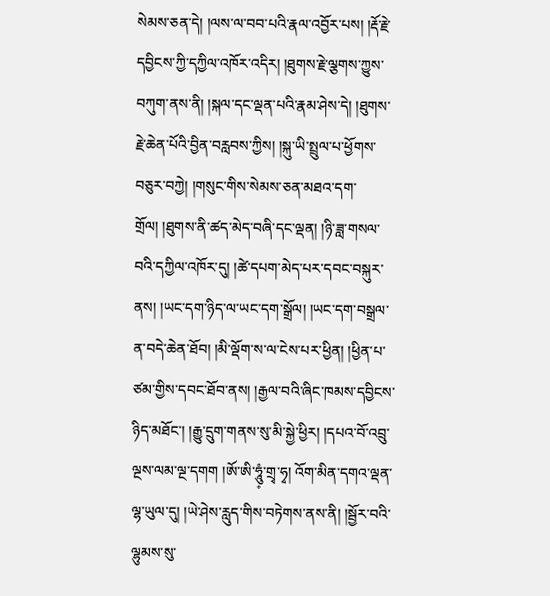སེམས་ཅན་དེ། །ལས་ལ་བབ་པའི་རྣལ་འབྱོར་པས། །རྡོ་རྗེ་དབྱིངས་ཀྱི་དཀྱིལ་འཁོར་འདིར། །ཐུགས་རྗེ་ལྕགས་ཀྱུས་བཀུག་ནས་ནི། །སྐལ་དང་ལྡན་པའི་རྣམ་ཤེས་དེ། །ཐུགས་རྗེ་ཆེན་པོའི་བྱིན་བརླབས་ཀྱིས། །སྐུ་ཡི་སྤྲུལ་པ་ཕྱོགས་བཅུར་བཀྱེ། །གསུང་གིས་སེམས་ཅན་མཐའ་དག་གྲོལ། །ཐུགས་ནི་ཚད་མེད་བཞི་དང་ལྡན། །ཉི་ཟླ་གསལ་བའི་དཀྱིལ་འཁོར་དུ། །ཚེ་དཔག་མེད་པར་དབང་བསྐུར་ནས། །ཡང་དག་ཉིད་ལ་ཡང་དག་སྒྲོལ། །ཡང་དག་བསྒྲལ་ན་བདེ་ཆེན་ཐོབ། །མི་ལྡོག་ས་ལ་ངེས་པར་ཕྱིན། །ཕྱིན་པ་ཙམ་གྱིས་དབང་ཐོབ་ནས། །རྒྱལ་བའི་ཞིང་ཁམས་དབྱིངས་ཉིད་མཐོང་། །རྒྱུ་དྲུག་གནས་སུ་མི་སྐྱེ་ཕྱིར། །དཔའ་བོ་འབྲུ་ལྔས་ལམ་ལྔ་དགག །ཨོ་ཨི་ཧཱུཾ༷་གྲྭ་ཧྭ། འོག་མིན་དགའ་ལྡན་ལྷ་ཡུལ་དུ། །ཡེ་ཤེས་རླུད་གིས་བཏེགས་ནས་ནི། །སྦྱོར་བའི་ལྷུམས་སུ་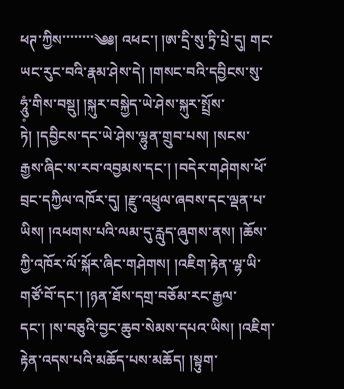ཕཊ་ཀྱིས་་་་་་་་༄༅། འཕང་། །ཨ་དྲི་སུ་ཏྲི་པྲེ་དུ། གང་ཡང་རུང་བའི་རྣམ་ཤེས་དེ། །གསང་བའི་དབྱིངས་སུ་ཧཱུཾ༷་གིས་བསྡུ། །སྐུར་བསྐྱེད་ཡེ་ཤེས་སྐུར་སྤྲོས་ཏེ། །དབྱིངས་དང་ཡེ་ཤེས་ལྷུན་གྲུབ་པས། །སངས་རྒྱས་ཞིང་ས་རབ་འབྱམས་དང་། །བདེར་གཤེགས་ཕོ་བྲང་དཀྱིལ་འཁོར་དུ། །རྫུ་འཕྲུལ་ཞབས་དང་ལྡན་པ་ཡིས། །འཕགས་པའི་ལམ་དུ་རླུད་ཞུགས་ནས། །ཆོས་ཀྱི་འཁོར་ལོ་སྐོར་ཞིང་གཤེགས། །འཇིག་རྟེན་ལྷ་ཡི་གཙོ་བོ་དང་། །ཉན་ཐོས་དགྲ་བཅོམ་རང་རྒྱལ་དང་། །ས་བཅུའི་བྱང་ཆུབ་སེམས་དཔའ་ཡིས། །འཇིག་རྟེན་འདས་པའི་མཆོད་པས་མཆོད། །སྟུག་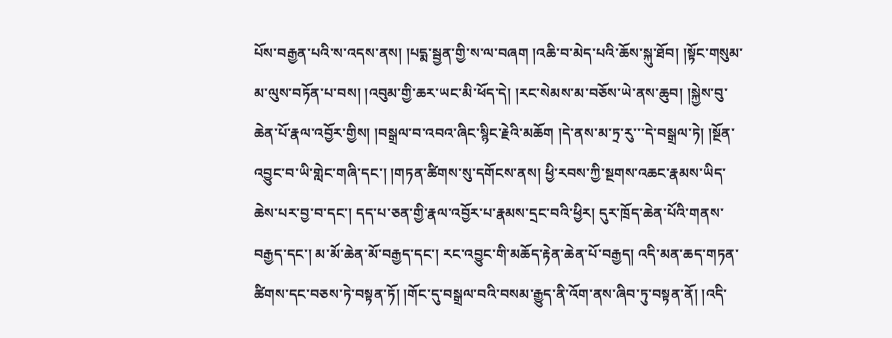པོས་བརྒྱན་པའི་ས་འདས་ནས། །པདྨ་སྦྱན་གྱི་ས་ལ་བཞག །འཆི་བ་མེད་པའི་ཆོས་སྐུ་ཐོབ། །སྟོང་གསུམ་མ་ལུས་བཏོན་པ་བས། །འབུམ་གྱི་ཆར་ཡང་མི་ཕོད་དེ། །རང་སེམས་མ་བཅོས་ཡེ་ནས་ཆུབ། །སྐྱེས་བུ་ཆེན་པོ་རྣལ་འབྱོར་གྱིས། །བསྒྲལ་བ་འབའ་ཞིང་སྙིང་རྗེའི་མཆོག །དེ་ནས་མ་ཏྲ་རུ་་་དེ་བསྒྲལ་ཏེ། །སྔོན་འབྱུང་བ་ཡི་གླེང་གཞི་དང་། །གཏན་ཚིགས་སུ་དགོངས་ནས། ཕྱི་རབས་ཀྱི་སྔགས་འཆང་རྣམས་ཡིད་ཆེས་པར་བྱ་བ་དང་། དད་པ་ཅན་གྱི་རྣལ་འབྱོར་པ་རྣམས་དྲང་བའི་ཕྱིར། དུར་ཁྲོད་ཆེན་པོའི་གནས་བརྒྱད་དང་། མ་མོ་ཆེན་མོ་བརྒྱད་དང་། རང་འབྱུང་གི་མཆོད་རྟེན་ཆེན་པོ་བརྒྱད། འདི་མན་ཆད་གཏན་ཚིགས་དང་བཅས་ཏེ་བསྟན་ཏོ། །གོང་དུ་བསྒྲལ་བའི་བསམ་རྒྱུད་ནི་འོག་ནས་ཞིབ་ཏུ་བསྟན་ནོ། །འདི་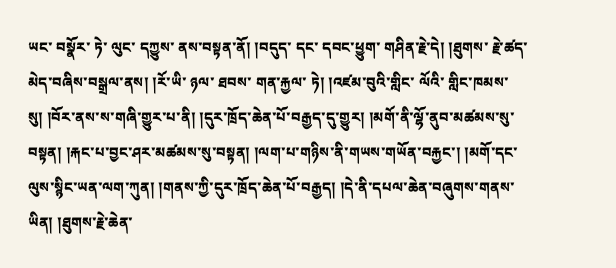ཡང་ བསྣོར་ ཏེ་ ལུང་ དཀྱུས་ ནས་བསྟན་ནོ། །བདུད་ དང་ དབང་ཕྱུག་ གཤིན་རྗེ་དེ། །ཐུགས་ རྗེ་ཚད་མེད་བཞིས་བསྒྲལ་ནས། །རོ་ཡི་ ཉལ་ ཐབས་ གན་རྐྱལ་ ཏེ། །འཛམ་བུའི་གླིང་ ལོའི་ གླིང་ཁམས་སུ། །བོར་ནས་ས་གཞི་གྱུར་པ་ནི། །དུར་ཁྲོད་ཆེན་པོ་བརྒྱད་དུ་གྱུར། །མགོ་ནི་ལྷོ་ནུབ་མཚམས་སུ་བསྟན། །རྐང་པ་བྱང་ཤར་མཚམས་སུ་བསྟན། །ལག་པ་གཉིས་ནི་གཡས་གཡོན་བརྐྱང་། །མགོ་དང་ལུས་སྙིང་ཡན་ལག་ཀུན། །གནས་ཀྱི་དུར་ཁྲོད་ཆེན་པོ་བརྒྱད། །དེ་ནི་དཔལ་ཆེན་བཞུགས་གནས་ཡིན། །ཐུགས་རྗེ་ཆེན་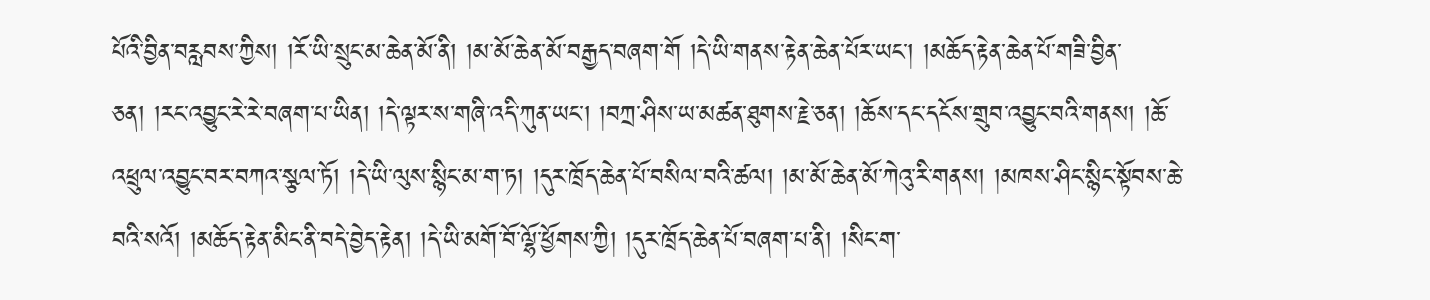པོའི་བྱིན་བརླབས་ཀྱིས། །རོ་ཡི་སྲུང་མ་ཆེན་མོ་ནི། །མ་མོ་ཆེན་མོ་བརྒྱད་བཞག་གོ །དེ་ཡི་གནས་རྟེན་ཆེན་པོར་ཡང་། །མཆོད་རྟེན་ཆེན་པོ་གཟི་བྱིན་ཅན། །རང་འབྱུང་རེ་རེ་བཞག་པ་ཡིན། །དེ་ལྟར་ས་གཞི་འདི་ཀུན་ཡང་། །བཀྲ་ཤིས་ཡ་མཚན་ཐུགས་རྗེ་ཅན། །ཆོས་དང་དངོས་གྲུབ་འབྱུང་བའི་གནས། །ཆོ་འཕྲུལ་འབྱུང་བར་བཀའ་སྩལ་ཏོ། །དེ་ཡི་ལུས་སྙིང་མ་ག་ཏ། །དུར་ཁྲོད་ཆེན་པོ་བསིལ་བའི་ཚལ། །མ་མོ་ཆེན་མོ་ཀེའུ་རི་གནས། །མཁས་ཤིང་སྙིང་སྟོབས་ཆེ་བའི་སའོ། །མཆོད་རྟེན་མིང་ནི་བདེ་བྱེད་རྟེན། །དེ་ཡི་མགོ་བོ་ལྷོ་ཕྱོགས་ཀྱི། །དུར་ཁྲོད་ཆེན་པོ་བཞག་པ་ནི། །སིང་ག་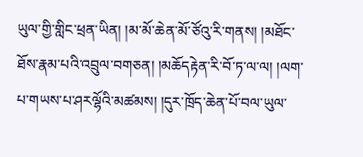ཡུལ་གྱི་གླིང་ཕྲན་ཡིན། །མ་མོ་ཆེན་མོ་ཙོའུ་རི་གནས། །མཐོང་ཐོས་རྣམ་པའི་འབྲུལ་བགཅན། །མཆོདརྟེན་རི་བོ་ཏ་ལ་ལ། །ལག་པ་གཡས་པ་ཤརལྷོའི་མཚམས། །དུར་ཁྲོད་ཆེན་པོ་བལ་ཡུལ་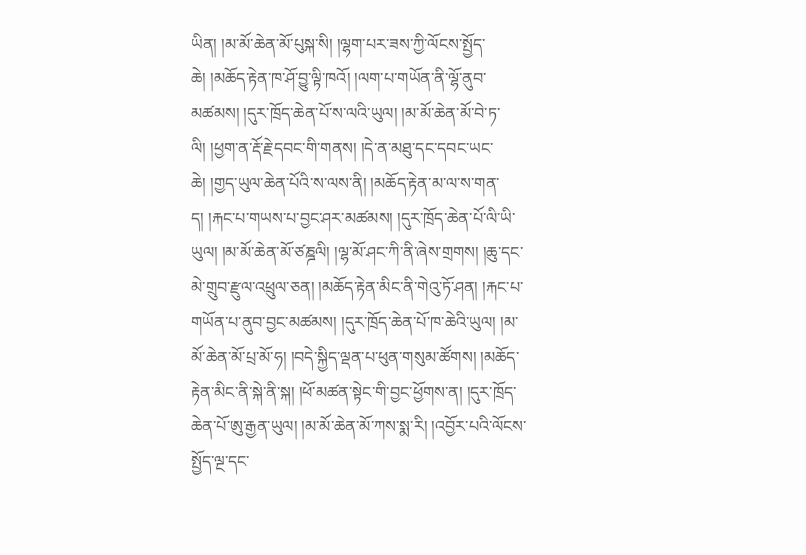ཡིན། །མ་མོ་ཆེན་མོ་པུསྐ་སི། །ལྷག་པར་ཟས་ཀྱི་ལོངས་སྤྱོད་ཆེ། །མཆོད་རྟེན་ཁ་ཤོ་བྱུ་ལྟི་ཁའོ། །ལག་པ་གཡོན་ནི་ལྷོ་ནུབ་མཚམས། །དུར་ཁྲོད་ཆེན་པོ་ས་ལའི་ཡུལ། །མ་མོ་ཆེན་མོ་བེ་ཏ་ལི། །ཕྱག་ན་རྡོ་རྗེ་དབང་གི་གནས། །དེ་ན་མཐུ་དང་དབང་ཡང་ཆེ། །གྱད་ཡུལ་ཆེན་པོའི་ས་ལས་ནི། །མཆོད་རྟེན་མ་ལ་ས་གན་ད། །རྐང་པ་གཡས་པ་བྱང་ཤར་མཚམས། །དུར་ཁྲོད་ཆེན་པོ་ལི་ཡི་ཡུལ། །མ་མོ་ཆེན་མོ་ཙཎྜལི། །ལྷ་མོ་ཤང་ཀི་ནི་ཞེས་གྲགས། །ཆུ་དང་མེ་གྲུབ་རྫུལ་འཕྲུལ་ཅན། །མཆོད་རྟེན་མིང་ནི་གེའུ་ཏོ་ཤན། །རྐང་པ་གཡོན་པ་ནུབ་བྱང་མཚམས། །དུར་ཁྲོད་ཆེན་པོ་ཁ་ཆེའི་ཡུལ། །མ་མོ་ཆེན་མོ་པྲ་མོ་ཧ། །བདེ་སྐྱིད་ལྡན་པ་ཕུན་གསུམ་ཚོགས། །མཆོད་རྟེན་མིང་ནི་སྐེ་ནི་སྐ། །ཕོ་མཚན་སྟེང་གི་བྱང་ཕྱོགས་ན། །དུར་ཁྲོད་ཆེན་པོ་ཨུ་རྒྱན་ཡུལ། །མ་མོ་ཆེན་མོ་ཀས་སྨ་རི། །འབྱོར་པའི་ལོངས་སྤྱོད་ལྔ་དང་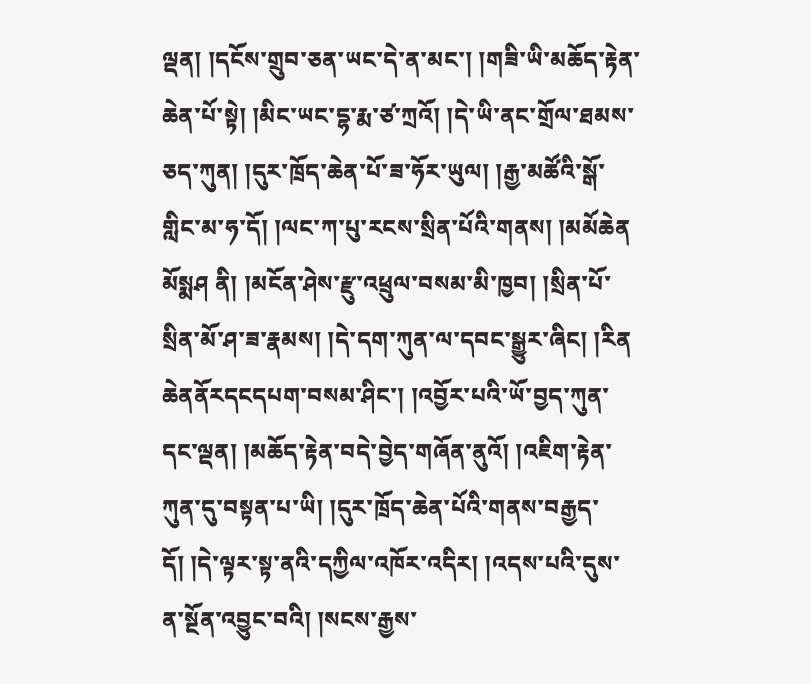ལྡན། །དངོས་གྲུབ་ཅན་ཡང་དེ་ན་མང་། །གཟི་ཡི་མཆོད་རྟེན་ཆེན་པོ་སྟེ། །མིང་ཡང་དྷ་རྨ་ཙ་ཀྲའོ། །དེ་ཡི་ནང་གྲོལ་ཐམས་ཅད་ཀུན། །དུར་ཁྲོད་ཆེན་པོ་ཟ་ཧོར་ཡུལ། །རྒྱ་མཚོའི་སྒོ་གླིང་མ་ཧ་དོ། །ལང་ཀ་པུ་རངས་སྲིན་པོའི་གནས། །མམོཆེན མོསྨཤ ནི། །མངོན་ཤེས་རྫུ་འཕྲུལ་བསམ་མི་ཁྱབ། །སྲིན་པོ་སྲིན་མོ་ཤ་ཟ་རྣམས། །དེ་དག་ཀུན་ལ་དབང་སྒྱུར་ཞིང། །རིན ཆེནནོརདངདཔག་བསམ་ཤིང་། །འབྱོར་པའི་ཡོ་བྱད་ཀུན་དང་ལྡན། །མཆོད་རྟེན་བདེ་བྱེད་གཞོན་ནུའོ། །འཇིག་རྟེན་ཀུན་དུ་བསྟན་པ་ཡི། །དུར་ཁྲོད་ཆེན་པོའི་གནས་བརྒྱད་དོ། །དེ་ལྟར་སྟ་ནའི་དཀྱིལ་འཁོར་འདིར། །འདས་པའི་དུས་ན་སྔོན་འབྱུང་བའི། །སངས་རྒྱས་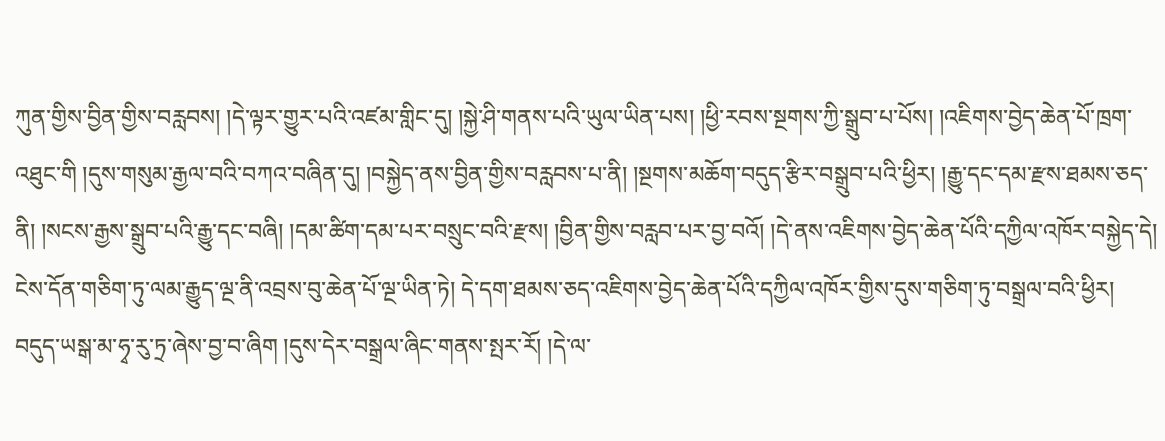ཀུན་གྱིས་བྱིན་གྱིས་བརླབས། །དེ་ལྟར་གྱུར་པའི་འཛམ་གླིང་དུ། །སྐྱེ་ཤི་གནས་པའི་ཡུལ་ཡིན་པས། །ཕྱི་རབས་སྔགས་ཀྱི་སྒྲུབ་པ་པོས། །འཇིགས་བྱེད་ཆེན་པོ་ཁྲག་འཐུང་གི །དུས་གསུམ་རྒྱལ་བའི་བཀའ་བཞིན་དུ། །བསྐྱེད་ནས་བྱིན་གྱིས་བརླབས་པ་ནི། །སྔགས་མཆོག་བདུད་རྩིར་བསྒྲུབ་པའི་ཕྱིར། །རྒྱུ་དང་དམ་རྫས་ཐམས་ཅད་ནི། །སངས་རྒྱས་སྒྲུབ་པའི་རྒྱུ་དང་བཞི། །དམ་ཚིག་དམ་པར་བསྲུང་བའི་རྫས། །བྱིན་གྱིས་བརླབ་པར་བྱ་བའོ། །དེ་ནས་འཇིགས་བྱེད་ཆེན་པོའི་དཀྱིལ་འཁོར་བསྐྱེད་དེ། ངེས་དོན་གཅིག་ཏུ་ལམ་རྒྱུད་ལྔ་ནི་འབྲས་བུ་ཆེན་པོ་ལྔ་ཡིན་ཏེ། དེ་དག་ཐམས་ཅད་འཇིགས་བྱེད་ཆེན་པོའི་དཀྱིལ་འཁོར་གྱིས་དུས་གཅིག་ཏུ་བསྒྲལ་བའི་ཕྱིར། བདུད་ཡསྒ་མ་ཧྭ་རུ་ཏྲ་ཞེས་བྱ་བ་ཞིག །དུས་དེར་བསྒྲལ་ཞིང་གནས་སྤར་རོ། །དེ་ལ་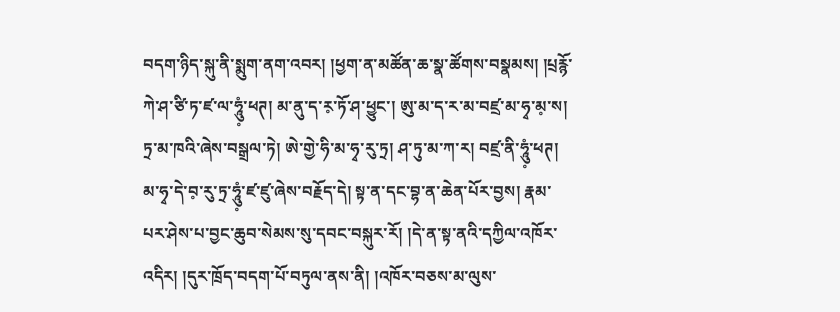བདག་ཉིད་སྐུ་ནི་སྨུག་ནག་འབར། །ཕྱག་ན་མཚོན་ཆ་སྣ་ཚོགས་བསྣམས། །པྲརྙོ་ཀེ་ཤ་ཙི་ཏ་ཛ་ལ་ཧཱུཾ༷་ཕཊ། མ་ནུ་ད་ར༷་ཏོ་ཤ་ཕྱུང་། ཨུ་མ་ད་ར་མ་བཛྲ་མ་ཧྭ་མ༷་ས། ཏྲ་མ་ཁའི་ཞེས་བསྒྲལ་ཏེ། ཨེ་གྱེ་ཧི་མ་ཧྭ་རུ་ཏྲ། ཤ་ཏུ་མ་ཀ་ར། བཛྲ་ནི་ཧཱུཾ༷་ཕཊ། མ་ཧྭ་དེ་བ༷་རུ་ཏྲ་ཧཱུཾ༷་ཛ་ཛུ་ཞེས་བརྗོད་དེ། སྟ་ན་དང་བྷ་ན་ཆེན་པོར་བྱས། རྣམ་པར་ཤེས་པ་བྱང་ཆུབ་སེམས་སུ་དབང་བསྐུར་རོ། །དེ་ན་སྟ་ནའི་དཀྱིལ་འཁོར་འདིར། །དུར་ཁྲོད་བདག་པོ་བཏུལ་ནས་ནི། །འཁོར་བཅས་མ་ལུས་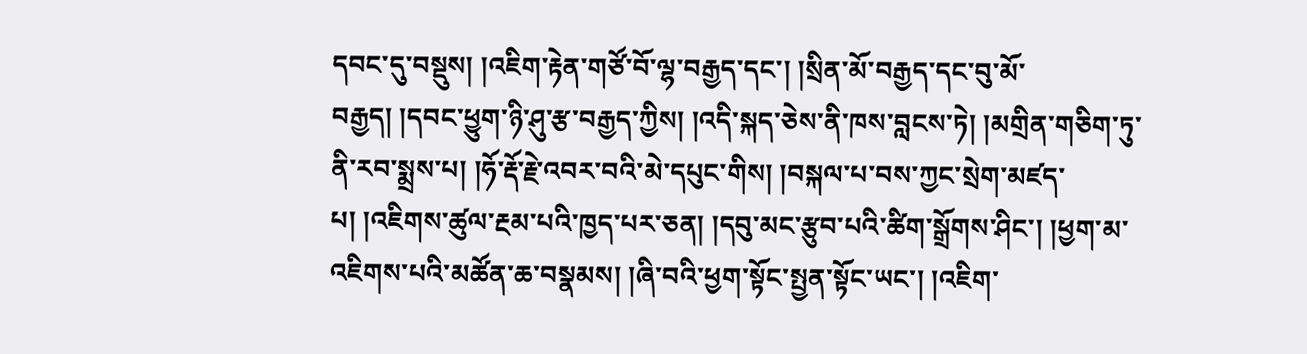དབང་དུ་བསྡུས། །འཇིག་རྟེན་གཙོ་བོ་ལྷ་བརྒྱད་དང་། །སྲིན་མོ་བརྒྱད་དང་བུ་མོ་བརྒྱད། །དབང་ཕྱུག་ཉི་ཤུ་རྩ་བརྒྱད་ཀྱིས། །འདི་སྐད་ཅེས་ནི་ཁས་བླངས་ཏེ། །མགྲིན་གཅིག་ཏུ་ནི་རབ་སྨྲས་པ། །ཧོ་རྡོ་རྗེ་འབར་བའི་མེ་དཔུང་གིས། །བསྐལ་པ་བས་ཀྱང་སྲེག་མཛད་པ། །འཇིགས་ཚུལ་རྔམ་པའི་ཁྱད་པར་ཅན། །དབུ་མང་རྩུབ་པའི་ཚིག་སྒྲོགས་ཤིང་། །ཕྱག་མ་འཇིགས་པའི་མཚོན་ཆ་བསྣམས། །ཞི་བའི་ཕྱག་སྟོང་སྤྱན་སྟོང་ཡང་། །འཇིག་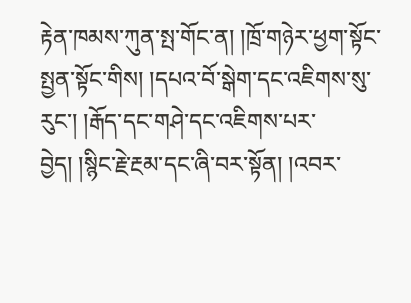རྟེན་ཁམས་ཀུན་སྤ་གོང་ན། །ཁྲོ་གཉེར་ཕྱག་སྟོང་སྤྱན་སྟོང་གིས། །དཔའ་བོ་སྒེག་དང་འཇིགས་སུ་རུང་། །རྒོད་དང་གཤེ་དང་འཇིགས་པར་བྱེད། །སྙིང་རྗེ་རྔམ་དང་ཞི་བར་སྟོན། །འབར་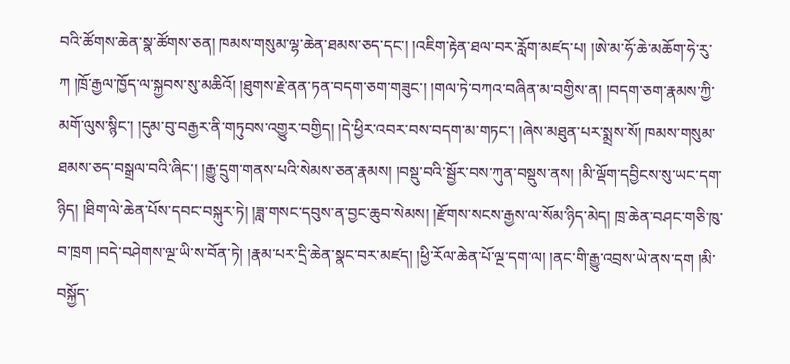བའི་ཚོགས་ཆེན་སྣ་ཚོགས་ཅན། ཁམས་གསུམ་ལྷ་ཆེན་ཐམས་ཅད་དང་། །འཇིག་རྟེན་ཐལ་བར་རློག་མཛད་པ། །ཨེ་མ་ཧོ་ཆེ་མཆོག་ཧེ་རུ་ཀ །ཁྲོ་རྒྱལ་ཁྱོད་ལ་སྐྱབས་སུ་མཆིའོ། །ཐུགས་རྗེ་ནན་ཏན་བདག་ཅག་གཟུང་། །གལ་ཏེ་བཀའ་བཞིན་མ་བགྱིས་ན། །བདག་ཅག་རྣམས་ཀྱི་མགོ་ལུས་སྙིང་། །དུམ་བུ་བརྒྱར་ནི་གཏུབས་འགྱུར་བགྱིད། །དེ་ཕྱིར་འབར་བས་བདག་མ་གཏང་། །ཞེས་མཐུན་པར་སྨྲས་སོ། ཁམས་གསུམ་ཐམས་ཅད་བསྒྲལ་བའི་ཞིང་། །རྒྱུ་དྲུག་གནས་པའི་སེམས་ཅན་རྣམས། །བསྡུ་བའི་སྦྱོར་བས་ཀུན་བསྡུས་ནས། །མི་ལྡོག་དབྱིངས་སུ་ཡང་དག་ཉིད། །ཐིག་ལེ་ཆེན་པོས་དབང་བསྐུར་ཏེ། །ཟླ་གསང་དབུས་ན་བྱང་ཆུབ་སེམས། །རྫོགས་སངས་རྒྱས་ལ་སོམ་ཉིད་མེད། ཁྲ་ཆེན་བཤང་གཅི་ཁུ་བ་ཁྲག །བདེ་བཤེགས་ལྔ་ཡི་ས་བོན་ཏེ། །རྣམ་པར་དྲི་ཆེན་སྣང་བར་མཛད། །ཕྱི་རོལ་ཆེན་པོ་ལྔ་དག་ལ། །ནང་གི་རྒྱུ་འབྲས་ཡེ་ནས་དག །མི་བསྐྱོད་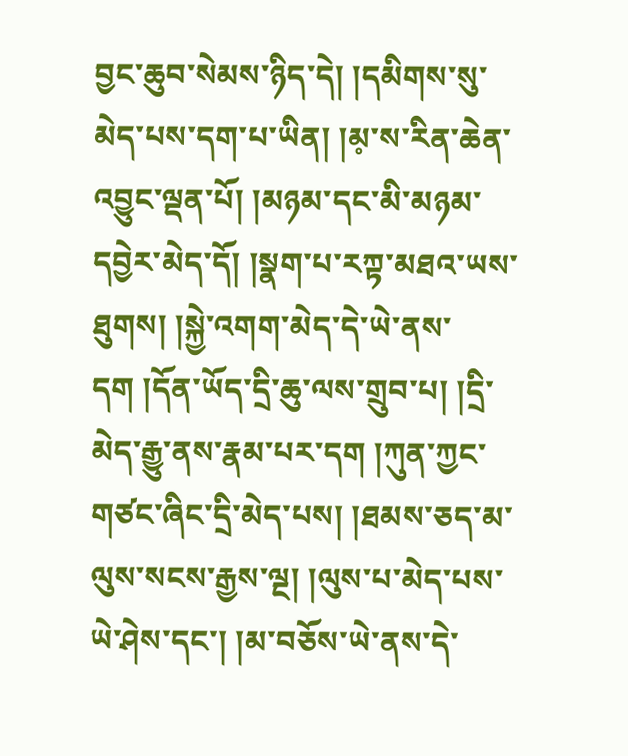བྱང་ཆུབ་སེམས་ཉིད་དེ། །དམིགས་སུ་མེད་པས་དག་པ་ཡིན། །མ༷་ས་རིན་ཆེན་འབྱུང་ལྡན་པོ། །མཉམ་དང་མི་མཉམ་དབྱེར་མེད་དོ། །སྣག་པ་རཀྟ་མཐའ་ཡས་ཐུགས། །སྐྱེ་འགག་མེད་དེ་ཡེ་ནས་དག །དོན་ཡོད་དྲི་ཆུ་ལས་གྲུབ་པ། །དྲི་མེད་རྒྱུ་ནས་རྣམ་པར་དག །ཀུན་ཀྱང་གཙང་ཞིང་དྲི་མེད་པས། །ཐམས་ཅད་མ་ལུས་སངས་རྒྱས་ལྔ། །ལུས་པ་མེད་པས་ཡེ་ཤེས་དང་། །མ་བཅོས་ཡེ་ནས་དེ་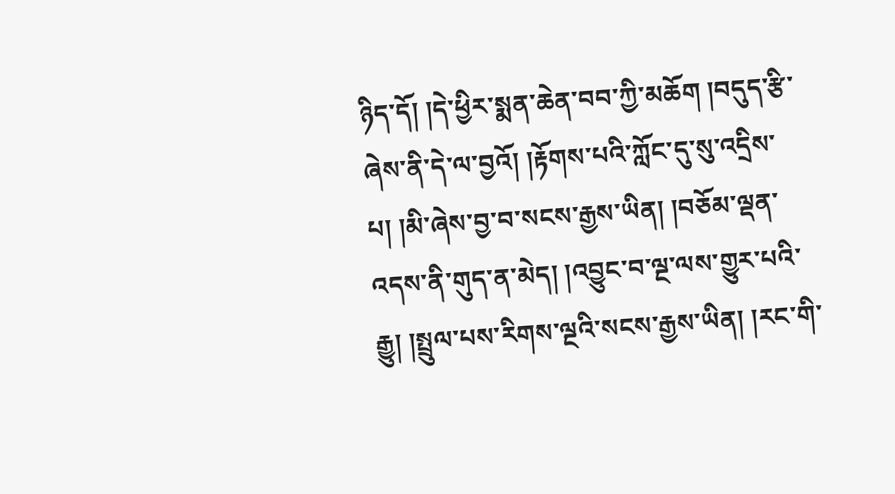ཉིད་དོ། །དེ་ཕྱིར་སྨན་ཆེན་བབ་ཀྱི་མཆོག །བདུད་རྩི་ཞེས་ནི་དེ་ལ་བྱའོ། །རྟོགས་པའི་ཀློང་དུ་སུ་འདྲིས་པ། །མི་ཞེས་བྱ་བ་སངས་རྒྱས་ཡིན། །བཅོམ་ལྡན་འདས་ནི་གུད་ན་མེད། །འབྱུང་བ་ལྔ་ལས་གྱུར་པའི་རྒྱུ། །སྤྲུལ་པས་རིགས་ལྔའི་སངས་རྒྱས་ཡིན། །རང་གི་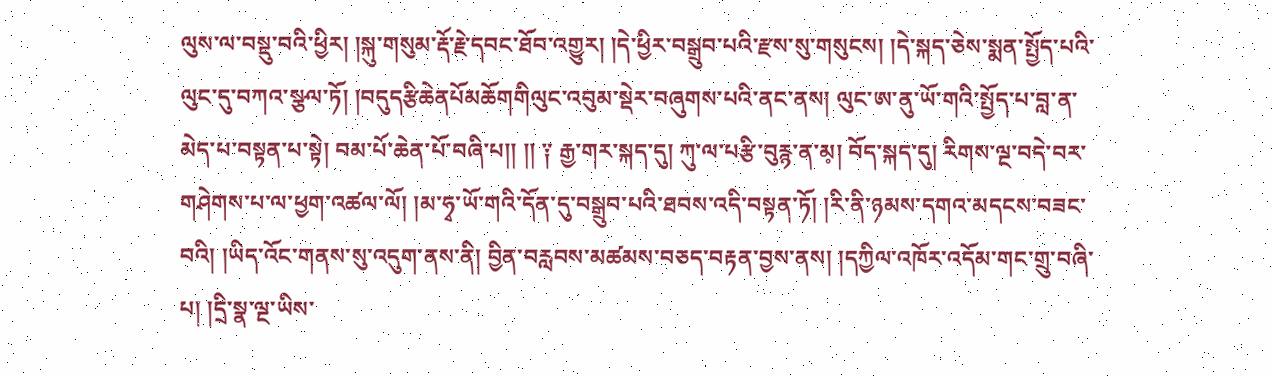ལུས་ལ་བསྡུ་བའི་ཕྱིར། །སྐུ་གསུམ་རྡོ་རྗེ་དབང་ཐོབ་འགྱུར། །དེ་ཕྱིར་བསྒྲུབ་པའི་རྫས་སུ་གསུངས། །དེ་སྐད་ཅེས་སྨན་སྤྱོད་པའི་ལུང་དུ་བཀའ་སྩལ་ཏོ། །བདུདརྩིཆེནཔོམཆོགགིལུང་འབུམ་སྡེར་བཞུགས་པའི་ནང་ནས། ལུང་ཨ་ནུ་ཡོ་གའི་སྤྱོད་པ་བླ་ན་མེད་པ་བསྟན་པ་སྟེ། བམ་པོ་ཆེན་པོ་བཞི་པ།། །། ༑ རྒྱ་གར་སྐད་དུ། ཀུ་ལ་པརྩི་བུརྙ་ན་མ༷། བོད་སྐད་དུ། རིགས་ལྔ་བདེ་བར་གཤེགས་པ་ལ་ཕྱག་འཚལ་ལོ། །མ་ཧྭ་ཡོ་གའི་དོན་དུ་བསྒྲུབ་པའི་ཐབས་འདི་བསྟན་ཏོ། །རི་ནི་ཉམས་དགའ་མདངས་བཟང་བའི། །ཡིད་འོང་གནས་སུ་འདུག་ནས་ནི། བྱིན་བརླབས་མཚམས་བཅད་བརྟན་བྱས་ནས། །དཀྱིལ་འཁོར་འདོམ་གང་གྲུ་བཞི་པ། །དྲི་སྣ་ལྔ་ཡིས་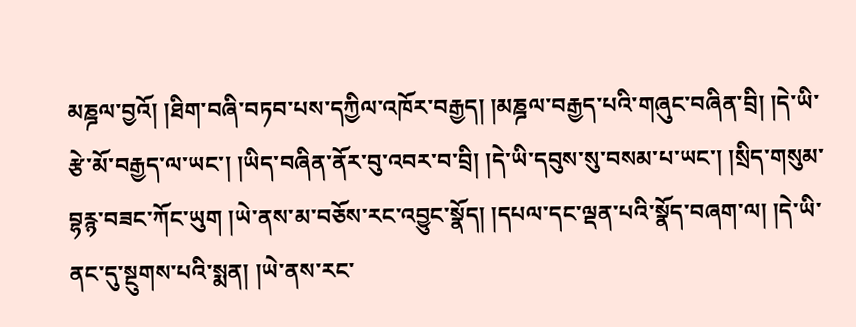མཎྜལ་བྱའོ། །ཐིག་བཞི་བཏབ་པས་དཀྱིལ་འཁོར་བརྒྱད། །མཎྜལ་བརྒྱད་པའི་གཞུང་བཞིན་བྲི། །དེ་ཡི་རྩེ་མོ་བརྒྱད་ལ་ཡང་། །ཡིད་བཞིན་ནོར་བུ་འབར་བ་བྲི། །དེ་ཡི་དབུས་སུ་བསམ་པ་ཡང་། །སྲིད་གསུམ་བྷརྙ་བཟང་ཀོང་ཡུག །ཡེ་ནས་མ་བཅོས་རང་འབྱུང་སྣོད། །དཔལ་དང་ལྡན་པའི་སྣོད་བཞག་ལ། །དེ་ཡི་ནང་དུ་སྔུགས་པའི་སྨན། །ཡེ་ནས་རང་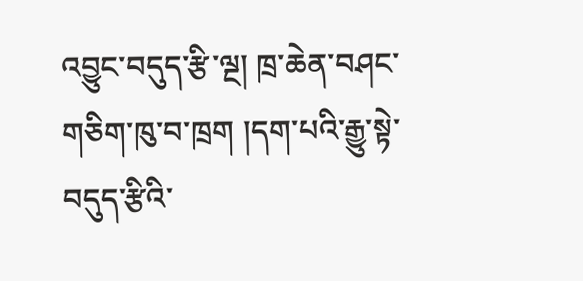འབྱུང་བདུད་རྩི་ལྔ། ཁྲ་ཆེན་བཤང་གཅིག་ཁུ་བ་ཁྲག །དག་པའི་རྒྱུ་སྟེ་བདུད་རྩིའི་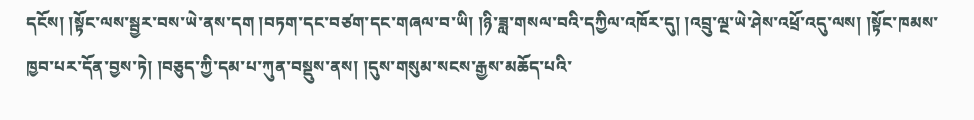དངོས། །སྟོང་ལས་སྦྱར་བས་ཡེ་ནས་དག །བཏག་དང་བཙག་དང་གཞལ་བ་ཡི། །ཉི་ཟླ་གསལ་བའི་དཀྱིལ་འཁོར་དུ། །འབྲུ་ལྔ་ཡེ་ཤེས་འཕྲོ་འདུ་ལས། །སྟོང་ཁམས་ཁྱབ་པར་དོན་བྱས་ཏེ། །བཅུད་ཀྱི་དམ་པ་ཀུན་བསྡུས་ནས། །དུས་གསུམ་སངས་རྒྱས་མཆོད་པའི་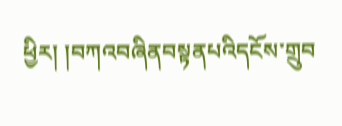ཕྱིར། །བཀའབཞིནབསྟནཔའིདངོས་གྲུབ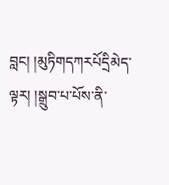བླང། །མུཏིགདཀརཔོདྲིམེད་ལྟར། །སྒྲུབ་པ་པོས་ནི་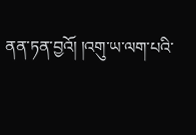ནན་ཏན་བྱའོ། །འགུ་ཡ་ལག་པའི་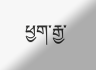ཕྱག་རྒྱ་